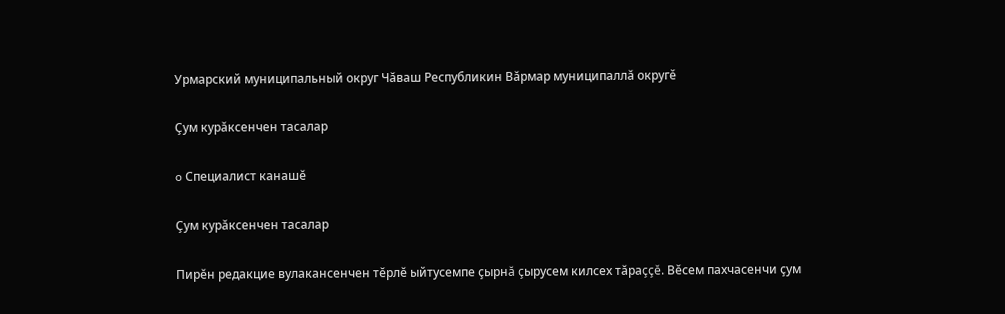Урмарский муниципальный округ Чăваш Республикин Вăрмар муниципаллă округě

Çум курăксенчен тасалар

o Специалист канашĕ

Çум курăксенчен тасалар

Пирĕн редакцие вулакансенчен тĕрлĕ ыйтусемпе çырнă çырусем килсех тăраççĕ. Вĕсем пахчасенчи çум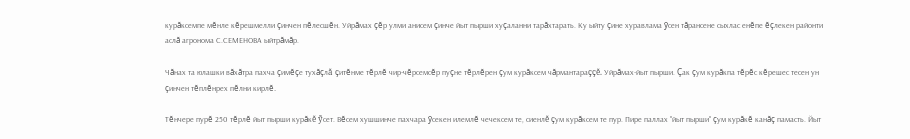курăксемпе мĕнле кĕрешмелли çинчен пĕлесшĕн. Уйрăмах çĕр улми анисем çинче йыт пырши хуçаланни тарăхтарать. Ку ыйту çине хуравлама ỹсен тăрансене сыхлас енĕпе ĕçлекен районти аслă агронома С.СЕМЕНОВА ыйтрăмăр.

Чăнах та юлашки вăхăтра пахча çимĕçе тухăçлă çитĕнме тĕрлĕ чир-чĕрсемсĕр пуçне тĕрлĕрен çум курăксем чăрмантараççĕ. Уйрăмах-йыт пырши. Çак çум курăкпа тĕрĕс кĕрешес тесен ун çинчен тĕплĕнрех пĕлни кирлĕ.

Тĕнчере пурĕ 250 тĕрлĕ йыт пырши курăкĕ ỹсет. Вĕсем хушшинче пахчара ỹсекен илемлĕ чечексем те, сиенлĕ çум курăксем те пур. Пире паллах "йыт пырши" çум курăкĕ канăç памасть. Йыт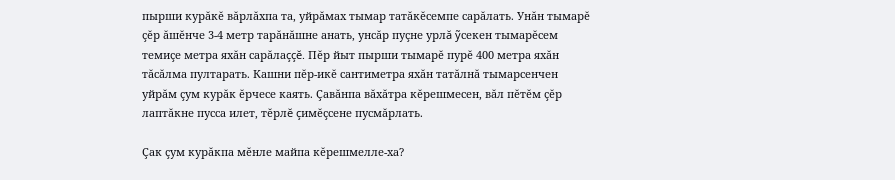пырши курăкĕ вăрлăхпа та, уйрăмах тымар татăкĕсемпе сарăлать. Унăн тымарĕ çĕр ăшĕнче 3-4 метр тарăнăшне анать, унсăр пуçне урлă ỹсекен тымарĕсем темиçе метра яхăн сарăлаççĕ. Пĕр йыт пырши тымарĕ пурĕ 400 метра яхăн тăсăлма пултарать. Кашни пĕр-икĕ сантиметра яхăн татăлнă тымарсенчен уйрăм çум курăк ĕрчесе каять. Çавăнпа вăхăтра кĕрешмесен, вăл пĕтĕм çĕр лаптăкне пусса илет, тĕрлĕ çимĕçсене пусмăрлать.

Çак çум курăкпа мĕнле майпа кĕрешмелле-ха?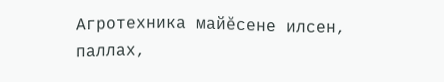Агротехника майĕсене илсен, паллах,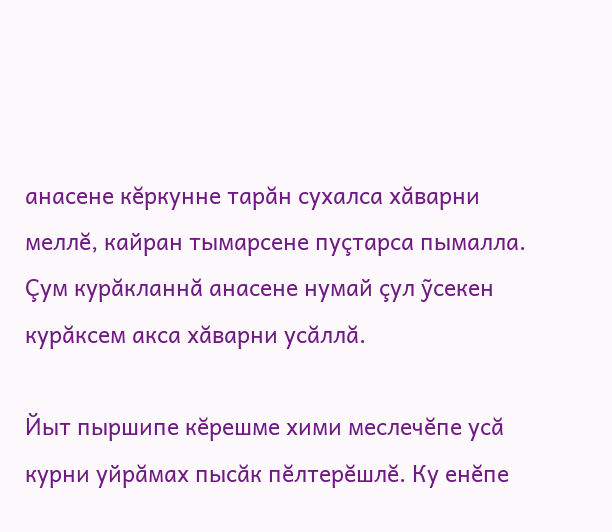анасене кĕркунне тарăн сухалса хăварни меллĕ, кайран тымарсене пуçтарса пымалла. Çум курăкланнă анасене нумай çул ỹсекен курăксем акса хăварни усăллă.

Йыт пыршипе кĕрешме хими меслечĕпе усă курни уйрăмах пысăк пĕлтерĕшлĕ. Ку енĕпе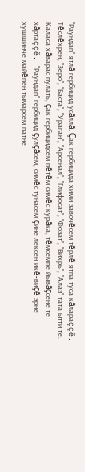"Раундап" ятлă гербицид усăллă. Çак гербицида хими завочĕсем тĕрлĕ ятпа туса кăлараççĕ. Тĕслĕхрен, "Зеро", "Баста", "Ураган", "Арсенал", "Глифосат", "Фозат", "Вихрь", "Алаз" тата ытти те. Каласа хăварас пулать, çак гербицидсем пĕтĕм симĕс курăка, тĕмсемпе йывăçсене те хăртаççĕ. "Раундап" гербицид çулçăсем, симĕс тунасем çине лексен икĕ-виçĕ эрне хушшинче майĕпен тымарсем патне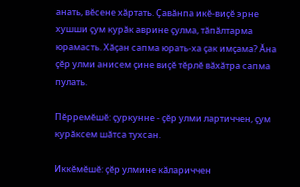анать, вĕсене хăртать. Çавăнпа икĕ-виçĕ эрне хушши çум курăк аврине çулма, тăпăлтарма юрамасть. Хăçан сапма юрать-ха çак имçама? Ăна çĕр улми анисем çине виçĕ тĕрлĕ вăхăтра сапма пулать.

Пĕрремĕшĕ: çуркунне - çĕр улми лартиччен, çум курăксем шăтса тухсан.

Иккĕмĕшĕ: çĕр улмине кăлариччен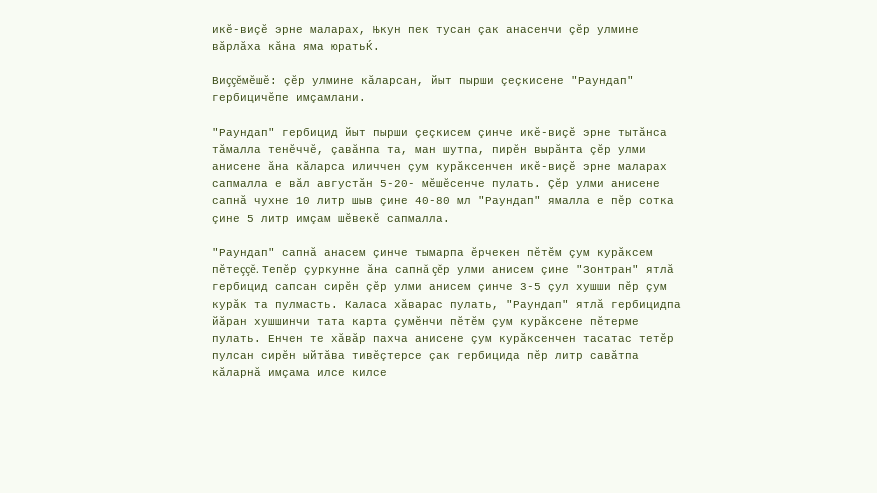икĕ-виçĕ эрне маларах, Њкун пек тусан çак анасенчи çĕр улмине вăрлăха кăна яма юратьЌ.

Виççĕмĕшĕ: çĕр улмине кăларсан, йыт пырши çеçкисене "Раундап" гербицичĕпе имçамлани.

"Раундап" гербицид йыт пырши çеçкисем çинче икĕ-виçĕ эрне тытăнса тăмалла тенĕччĕ, çавăнпа та, ман шутпа, пирĕн вырăнта çĕр улми анисене ăна кăларса иличчен çум курăксенчен икĕ-виçĕ эрне маларах сапмалла е вăл августăн 5-20- мĕшĕсенче пулать. Çĕр улми анисене сапнă чухне 10 литр шыв çине 40-80 мл "Раундап" ямалла е пĕр сотка çине 5 литр имçам шĕвекĕ сапмалла.

"Раундап" сапнă анасем çинче тымарпа ĕрчекен пĕтĕм çум курăксем пĕтеççĕ. Тепĕр çуркунне ăна сапнă çĕр улми анисем çине "Зонтран" ятлă гербицид сапсан сирĕн çĕр улми анисем çинче 3-5 çул хушши пĕр çум курăк та пулмасть. Каласа хăварас пулать, "Раундап" ятлă гербицидпа йăран хушшинчи тата карта çумĕнчи пĕтĕм çум курăксене пĕтерме пулать. Енчен те хăвăр пахча анисене çум курăксенчен тасатас тетĕр пулсан сирĕн ыйтăва тивĕçтерсе çак гербицида пĕр литр савăтпа кăларнă имçама илсе килсе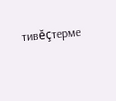тивĕçтерме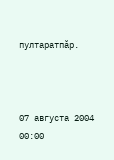пултаратпăр.



07 августа 2004
00:00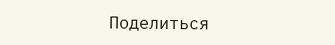Поделиться